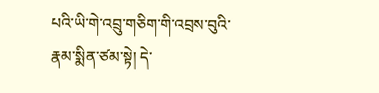པའི་ཡི་གེ་འབྲུ་གཅིག་གི་འབྲས་བུའི་རྣམ་སྨིན་ཙམ་སྟེ། དེ་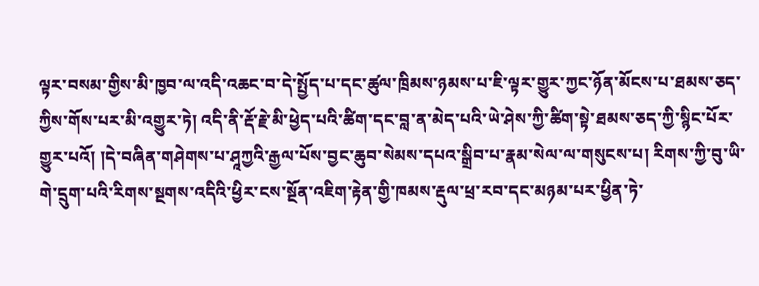ལྟར་བསམ་གྱིས་མི་ཁྱབ་ལ་འདི་འཆང་བ་དེ་སྤྱོད་པ་དང་ཚུལ་ཁྲིམས་ཉམས་པ་ཇི་ལྟར་གྱུར་ཀྱང་ཉོན་མོངས་པ་ཐམས་ཅད་ཀྱིས་གོས་པར་མི་འགྱུར་ཏེ། འདི་ནི་རྡོ་རྗེ་མི་ཕྱེད་པའི་ཚིག་དང་བླ་ན་མེད་པའི་ཡེ་ཤེས་ཀྱི་ཚིག་སྟེ་ཐམས་ཅད་ཀྱི་སྙིང་པོར་གྱུར་པའོ། །དེ་བཞིན་གཤེགས་པ་ཤཱཀྱའི་རྒྱལ་པོས་བྱང་ཆུབ་སེམས་དཔའ་སྒྲིབ་པ་རྣམ་སེལ་ལ་གསུངས་པ། རིགས་ཀྱི་བུ་ཡི་གེ་དྲུག་པའི་རིགས་སྔགས་འདིའི་ཕྱིར་ངས་སྔོན་འཇིག་རྟེན་གྱི་ཁམས་རྡུལ་ཕྲ་རབ་དང་མཉམ་པར་ཕྱིན་ཏེ་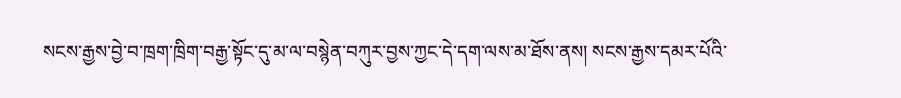སངས་རྒྱས་བྱེ་བ་ཁྲག་ཁྲིག་བརྒྱ་སྟོང་དུ་མ་ལ་བསྙེན་བཀུར་བྱས་ཀྱང་དེ་དག་ལས་མ་ཐོས་ནས། སངས་རྒྱས་དམར་པོའི་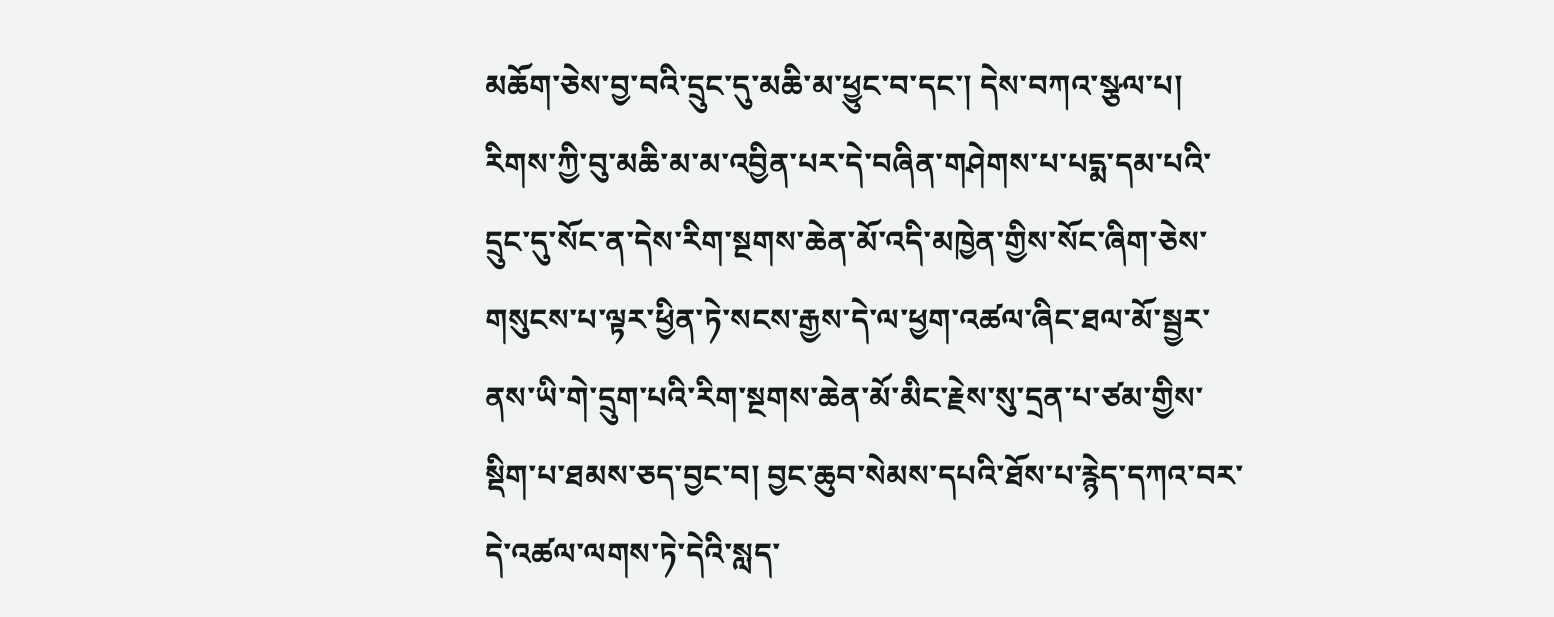མཆོག་ཅེས་བྱ་བའི་དྲུང་དུ་མཆི་མ་ཕྱུང་བ་དང་། དེས་བཀའ་སྩལ་པ། རིགས་ཀྱི་བུ་མཆི་མ་མ་འབྱིན་པར་དེ་བཞིན་གཤེགས་པ་པདྨ་དམ་པའི་དྲུང་དུ་སོང་ན་དེས་རིག་སྔགས་ཆེན་མོ་འདི་མཁྱེན་གྱིས་སོང་ཞིག་ཅེས་གསུངས་པ་ལྟར་ཕྱིན་ཏེ་སངས་རྒྱས་དེ་ལ་ཕྱག་འཚལ་ཞིང་ཐལ་མོ་སྦྱར་ནས་ཡི་གེ་དྲུག་པའི་རིག་སྔགས་ཆེན་མོ་མིང་རྗེས་སུ་དྲན་པ་ཙམ་གྱིས་སྡིག་པ་ཐམས་ཅད་བྱང་བ། བྱང་ཆུབ་སེམས་དཔའི་ཐོས་པ་རྙེད་དཀའ་བར་དེ་འཚལ་ལགས་ཏེ་དེའི་སླད་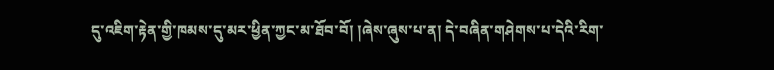དུ་འཇིག་རྟེན་གྱི་ཁམས་དུ་མར་ཕྱིན་ཀྱང་མ་ཐོབ་བོ། །ཞེས་ཞུས་པ་ན། དེ་བཞིན་གཤེགས་པ་དེའི་རིག་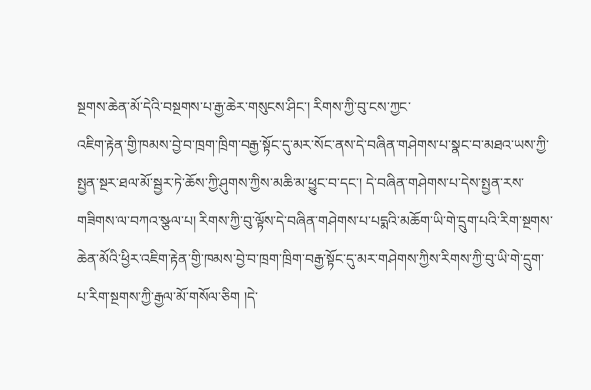སྔགས་ཆེན་མོ་དེའི་བསྔགས་པ་རྒྱ་ཆེར་གསུངས་ཤིང་། རིགས་ཀྱི་བུ་ངས་ཀྱང་
འཇིག་རྟེན་གྱི་ཁམས་བྱེ་བ་ཁྲག་ཁྲིག་བརྒྱ་སྟོང་དུ་མར་སོང་ནས་དེ་བཞིན་གཤེགས་པ་སྣང་བ་མཐའ་ཡས་ཀྱི་སྤྱན་སྔར་ཐལ་མོ་སྦྱར་ཏེ་ཆོས་ཀྱི་ཤུགས་ཀྱིས་མཆི་མ་ཕྱུང་བ་དང་། དེ་བཞིན་གཤེགས་པ་དེས་སྤྱན་རས་གཟིགས་ལ་བཀའ་སྩལ་པ། རིགས་ཀྱི་བུ་ལྟོས་དེ་བཞིན་གཤེགས་པ་པདྨའི་མཆོག་ཡི་གེ་དྲུག་པའི་རིག་སྔགས་ཆེན་མོའི་ཕྱིར་འཇིག་རྟེན་གྱི་ཁམས་བྱེ་བ་ཁྲག་ཁྲིག་བརྒྱ་སྟོང་དུ་མར་གཤེགས་ཀྱིས་རིགས་ཀྱི་བུ་ཡི་གེ་དྲུག་པ་རིག་སྔགས་ཀྱི་རྒྱལ་མོ་གསོལ་ཅིག །དེ་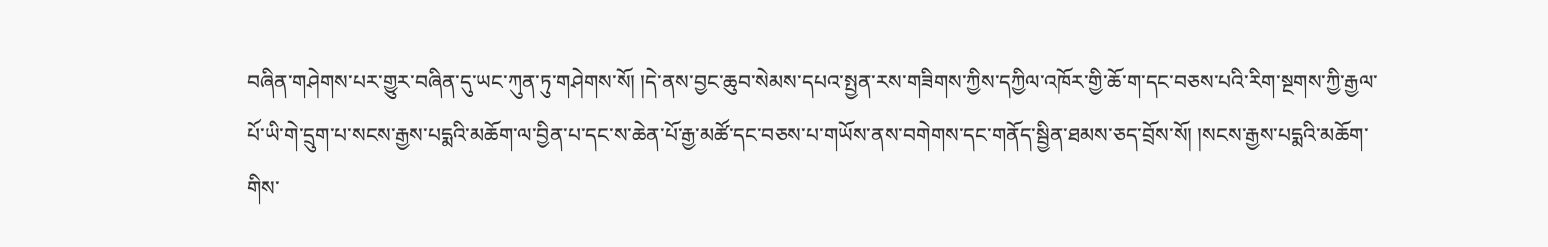བཞིན་གཤེགས་པར་གྱུར་བཞིན་དུ་ཡང་ཀུན་ཏུ་གཤེགས་སོ། །དེ་ནས་བྱང་ཆུབ་སེམས་དཔའ་སྤྱན་རས་གཟིགས་ཀྱིས་དཀྱིལ་འཁོར་གྱི་ཆོ་ག་དང་བཅས་པའི་རིག་སྔགས་ཀྱི་རྒྱལ་པོ་ཡི་གེ་དྲུག་པ་སངས་རྒྱས་པདྨའི་མཆོག་ལ་བྱིན་པ་དང་ས་ཆེན་པོ་རྒྱ་མཚོ་དང་བཅས་པ་གཡོས་ནས་བགེགས་དང་གནོད་སྦྱིན་ཐམས་ཅད་བྲོས་སོ། །སངས་རྒྱས་པདྨའི་མཆོག་གིས་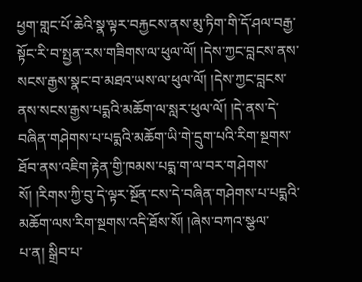ཕྱག་གླང་པོ་ཆེའི་སྣ་ལྟར་བརྐྱངས་ནས་མུ་ཏིག་གི་དོ་ཤལ་བརྒྱ་སྟོང་རི་བ་སྤྱན་རས་གཟིགས་ལ་ཕུལ་ལོ། །དེས་ཀྱང་བླངས་ནས་སངས་རྒྱས་སྣང་བ་མཐའ་ཡས་ལ་ཕུལ་ལོ། །དེས་ཀྱང་བླངས་ནས་སངས་རྒྱས་པདྨའི་མཆོག་ལ་སླར་ཕུལ་ལོ། །དེ་ནས་དེ་བཞིན་གཤེགས་པ་པདྨའི་མཆོག་ཡི་གེ་དྲུག་པའི་རིག་སྔགས་ཐོབ་ནས་འཇིག་རྟེན་གྱི་ཁམས་པདྨ་ག་ལ་བར་གཤེགས་སོ། །རིགས་ཀྱི་བུ་དེ་ལྟར་སྔོན་ངས་དེ་བཞིན་གཤེགས་པ་པདྨའི་མཆོག་ལས་རིག་སྔགས་འདི་ཐོས་སོ། །ཞེས་བཀའ་སྩལ་
པ་ན། སྒྲིབ་པ་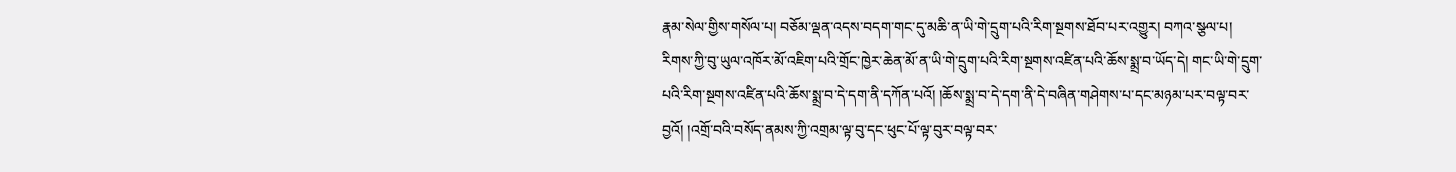རྣམ་སེལ་གྱིས་གསོལ་པ། བཅོམ་ལྡན་འདས་བདག་གང་དུ་མཆི་ན་ཡི་གེ་དྲུག་པའི་རིག་སྔགས་ཐོབ་པར་འགྱུར། བཀའ་སྩལ་པ། རིགས་ཀྱི་བུ་ཡུལ་འཁོར་མོ་འཇིག་པའི་གྲོང་ཁྱེར་ཆེན་མོ་ན་ཡི་གེ་དྲུག་པའི་རིག་སྔགས་འཛིན་པའི་ཆོས་སྨྲ་བ་ཡོད་དེ། གང་ཡི་གེ་དྲུག་པའི་རིག་སྔགས་འཛིན་པའི་ཆོས་སྨྲ་བ་དེ་དག་ནི་དཀོན་པའོ། །ཆོས་སྨྲ་བ་དེ་དག་ནི་དེ་བཞིན་གཤེགས་པ་དང་མཉམ་པར་བལྟ་བར་བྱའོ། །འགྲོ་བའི་བསོད་ནམས་ཀྱི་འགྲམ་ལྟ་བུ་དང་ཕུང་པོ་ལྟ་བུར་བལྟ་བར་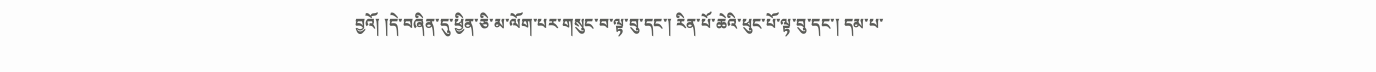བྱའོ། །དེ་བཞིན་དུ་ཕྱིན་ཅི་མ་ལོག་པར་གསུང་བ་ལྟ་བུ་དང་། རིན་པོ་ཆེའི་ཕུང་པོ་ལྟ་བུ་དང་། དམ་པ་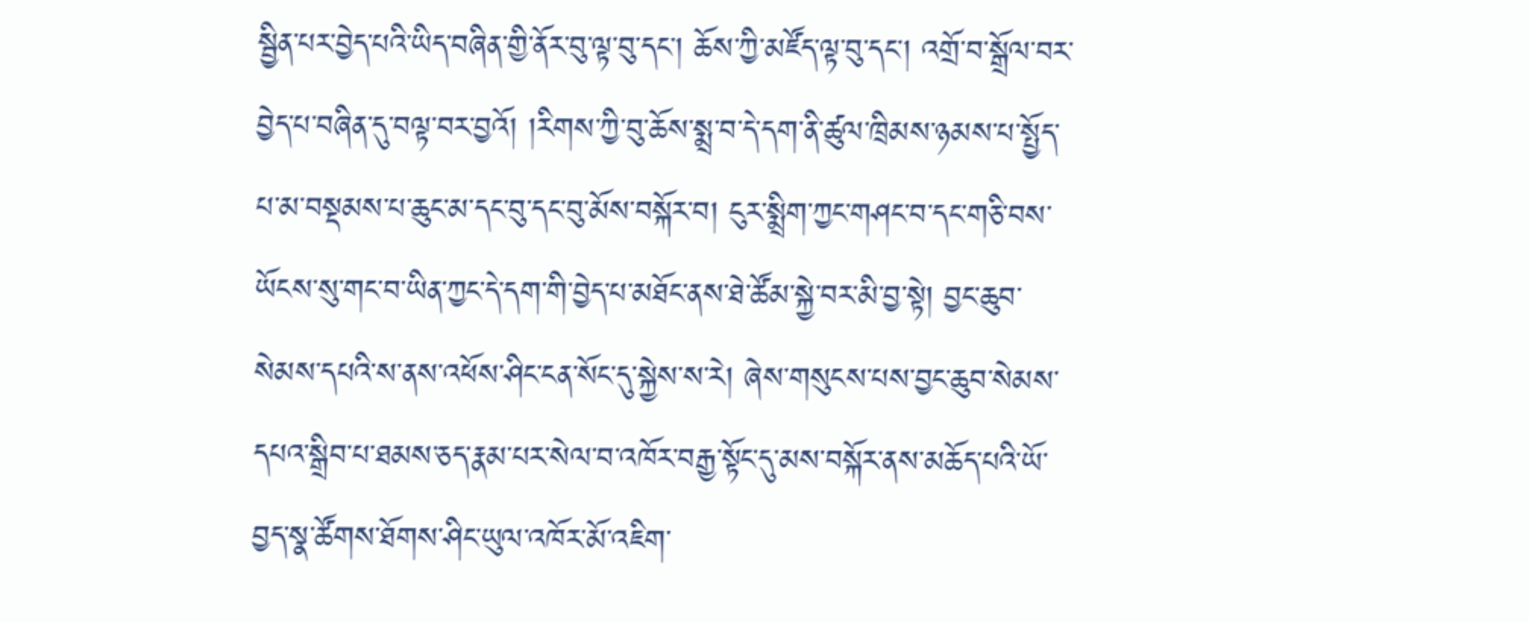སྦྱིན་པར་བྱེད་པའི་ཡིད་བཞིན་གྱི་ནོར་བུ་ལྟ་བུ་དང་། ཆོས་ཀྱི་མཛོད་ལྟ་བུ་དང་། འགྲོ་བ་སྒྲོལ་བར་བྱེད་པ་བཞིན་དུ་བལྟ་བར་བྱའོ། །རིགས་ཀྱི་བུ་ཆོས་སྨྲ་བ་དེ་དག་ནི་ཚུལ་ཁྲིམས་ཉམས་པ་སྤྱོད་པ་མ་བསྡམས་པ་ཆུང་མ་དང་བུ་དང་བུ་མོས་བསྐོར་བ། ངུར་སྨྲིག་ཀྱང་གཤང་བ་དང་གཅི་བས་ཡོངས་སུ་གང་བ་ཡིན་ཀྱང་དེ་དག་གི་བྱེད་པ་མཐོང་ནས་ཐེ་ཚོམ་སྐྱེ་བར་མི་བྱ་སྟེ། བྱང་ཆུབ་སེམས་དཔའི་ས་ནས་འཕོས་ཤིང་ངན་སོང་དུ་སྐྱེས་ས་རེ། ཞེས་གསུངས་པས་བྱང་ཆུབ་སེམས་དཔའ་སྒྲིབ་པ་ཐམས་ཅད་རྣམ་པར་སེལ་བ་འཁོར་བརྒྱ་སྟོང་དུ་མས་བསྐོར་ནས་མཆོད་པའི་ཡོ་བྱད་སྣ་ཚོགས་ཐོགས་ཤིང་ཡུལ་འཁོར་མོ་འཇིག་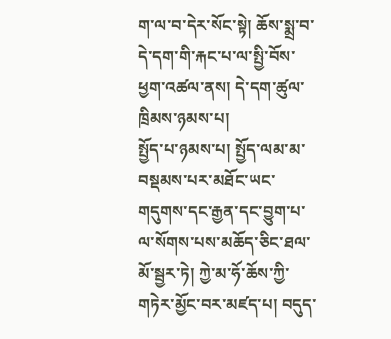ག་ལ་བ་དེར་སོང་སྟེ། ཆོས་སྨྲ་བ་དེ་དག་གི་རྐང་པ་ལ་སྤྱི་བོས་ཕྱག་འཚལ་ནས། དེ་དག་ཚུལ་ཁྲིམས་ཉམས་པ།
སྤྱོད་པ་ཉམས་པ། སྤྱོད་ལམ་མ་བསྡམས་པར་མཐོང་ཡང་གདུགས་དང་རྒྱན་དང་བྱུག་པ་ལ་སོགས་པས་མཆོད་ཅིང་ཐལ་མོ་སྦྱར་ཏེ། ཀྱེ་མ་ཧོ་ཆོས་ཀྱི་གཏེར་མྱོང་བར་མཛད་པ། བདུད་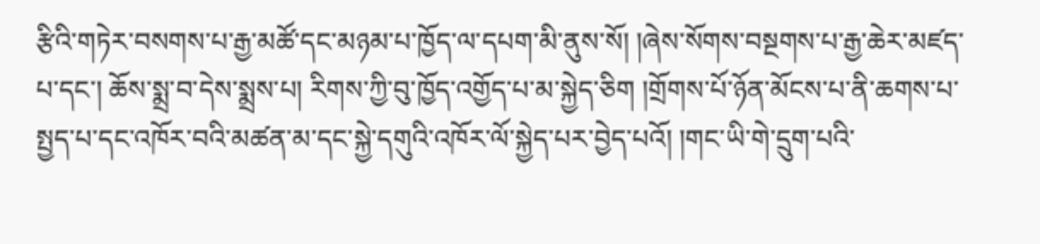རྩིའི་གཏེར་བསགས་པ་རྒྱ་མཚོ་དང་མཉམ་པ་ཁྱོད་ལ་དཔག་མི་ནུས་སོ། །ཞེས་སོགས་བསྔགས་པ་རྒྱ་ཆེར་མཛད་པ་དང་། ཆོས་སྨྲ་བ་དེས་སྨྲས་པ། རིགས་ཀྱི་བུ་ཁྱོད་འགྱོད་པ་མ་སྐྱེད་ཅིག །གྲོགས་པོ་ཉོན་མོངས་པ་ནི་ཆགས་པ་སྤྱད་པ་དང་འཁོར་བའི་མཚན་མ་དང་སྐྱེ་དགུའི་འཁོར་ལོ་སྐྱེད་པར་བྱེད་པའོ། །གང་ཡི་གེ་དྲུག་པའི་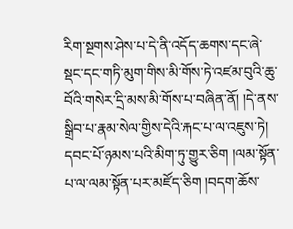རིག་སྔགས་ཤེས་པ་དེ་ནི་འདོད་ཆགས་དང་ཞེ་སྡང་དང་གཏི་མུག་གིས་མི་གོས་ཏེ་འཛམ་བུའི་ཆུ་བོའི་གསེར་དྲི་མས་མི་གོས་པ་བཞིན་ནོ། །དེ་ནས་སྒྲིབ་པ་རྣམ་སེལ་གྱིས་དེའི་རྐང་པ་ལ་འཇུས་ཏེ། དབང་པོ་ཉམས་པའི་མིག་ཏུ་གྱུར་ཅིག །ལམ་སྟོན་པ་ལ་ལམ་སྟོན་པར་མཛོད་ཅིག །བདག་ཆོས་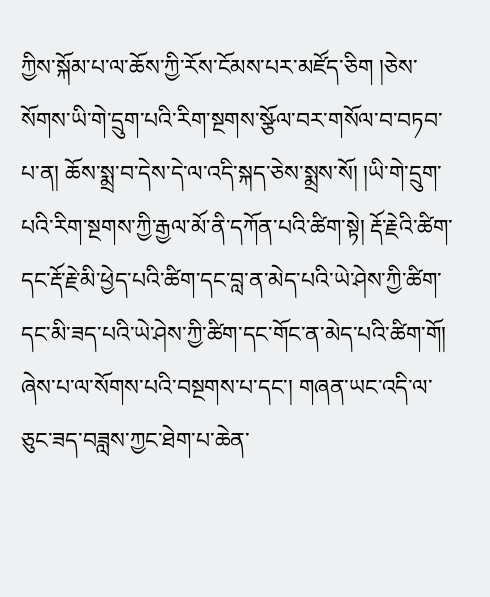ཀྱིས་སྐོམ་པ་ལ་ཆོས་ཀྱི་རོས་ངོམས་པར་མཛོད་ཅིག །ཅེས་སོགས་ཡི་གེ་དྲུག་པའི་རིག་སྔགས་སྩོལ་བར་གསོལ་བ་བཏབ་པ་ན། ཆོས་སྨྲ་བ་དེས་དེ་ལ་འདི་སྐད་ཅེས་སྨྲས་སོ། །ཡི་གེ་དྲུག་པའི་རིག་སྔགས་ཀྱི་རྒྱལ་མོ་ནི་དཀོན་པའི་ཚིག་སྟེ། རྡོ་རྗེའི་ཚིག་དང་རྡོ་རྗེ་མི་ཕྱེད་པའི་ཚིག་དང་བླ་ན་མེད་པའི་ཡེ་ཤེས་ཀྱི་ཚིག་དང་མི་ཟད་པའི་ཡེ་ཤེས་ཀྱི་ཚིག་དང་གོང་ན་མེད་པའི་ཚིག་གོ། ཞེས་པ་ལ་སོགས་པའི་བསྔགས་པ་དང་། གཞན་ཡང་འདི་ལ་ཅུང་ཟད་བཟླས་ཀྱང་ཐེག་པ་ཆེན་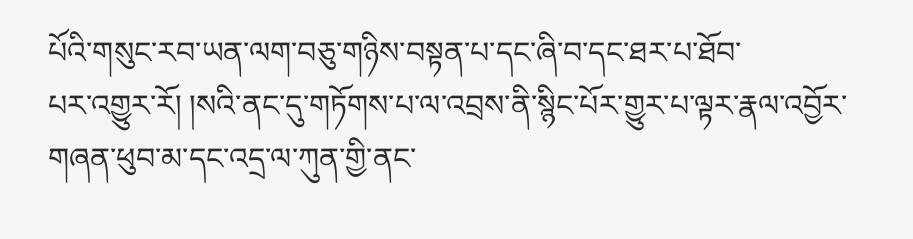པོའི་གསུང་རབ་ཡན་ལག་བཅུ་གཉིས་བསྟན་པ་དང་ཞི་བ་དང་ཐར་པ་ཐོབ་
པར་འགྱུར་རོ། །སའི་ནང་དུ་གཏོགས་པ་ལ་འབྲས་ནི་སྙིང་པོར་གྱུར་པ་ལྟར་རྣལ་འབྱོར་གཞན་ཕུབ་མ་དང་འདྲ་ལ་ཀུན་གྱི་ནང་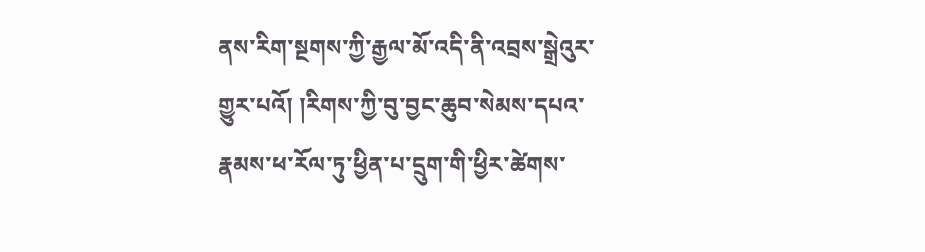ནས་རིག་སྔགས་ཀྱི་རྒྱལ་མོ་འདི་ནི་འབྲས་སྒྲེའུར་གྱུར་པའོ། །རིགས་ཀྱི་བུ་བྱང་ཆུབ་སེམས་དཔའ་རྣམས་ཕ་རོལ་ཏུ་ཕྱིན་པ་དྲུག་གི་ཕྱིར་ཚེགས་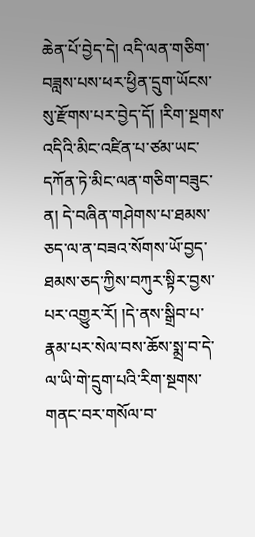ཆེན་པོ་བྱེད་དེ། འདི་ལན་གཅིག་བཟླས་པས་ཕར་ཕྱིན་དྲུག་ཡོངས་སུ་རྫོགས་པར་བྱེད་དོ། །རིག་སྔགས་འདིའི་མིང་འཛིན་པ་ཙམ་ཡང་དཀོན་ཏེ་མིང་ལན་གཅིག་བཟུང་ན། དེ་བཞིན་གཤེགས་པ་ཐམས་ཅད་ལ་ན་བཟའ་སོགས་ཡོ་བྱད་ཐམས་ཅད་ཀྱིས་བཀུར་སྟིར་བྱས་པར་འགྱུར་རོ། །དེ་ནས་སྒྲིབ་པ་རྣམ་པར་སེལ་བས་ཆོས་སྨྲ་བ་དེ་ལ་ཡི་གེ་དྲུག་པའི་རིག་སྔགས་གནང་བར་གསོལ་བ་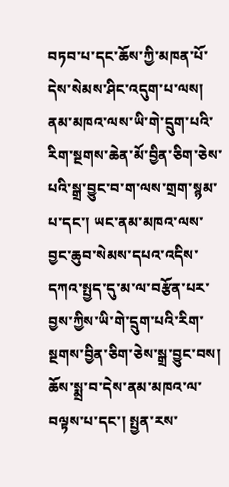བཏབ་པ་དང་ཆོས་ཀྱི་མཁན་པོ་དེས་སེམས་ཤིང་འདུག་པ་ལས། ནམ་མཁའ་ལས་ཡི་གེ་དྲུག་པའི་རིག་སྔགས་ཆེན་མོ་བྱིན་ཅིག་ཅེས་པའི་སྒྲ་བྱུང་བ་ག་ལས་གྲག་སྙམ་པ་དང་། ཡང་ནམ་མཁའ་ལས་བྱང་ཆུབ་སེམས་དཔའ་འདིས་དཀའ་སྤྱད་དུ་མ་ལ་བརྩོན་པར་བྱས་ཀྱིས་ཡི་གེ་དྲུག་པའི་རིག་སྔགས་བྱིན་ཅིག་ཅེས་སྒྲ་བྱུང་བས། ཆོས་སྨྲ་བ་དེས་ནམ་མཁའ་ལ་བལྟས་པ་དང་། སྤྱན་རས་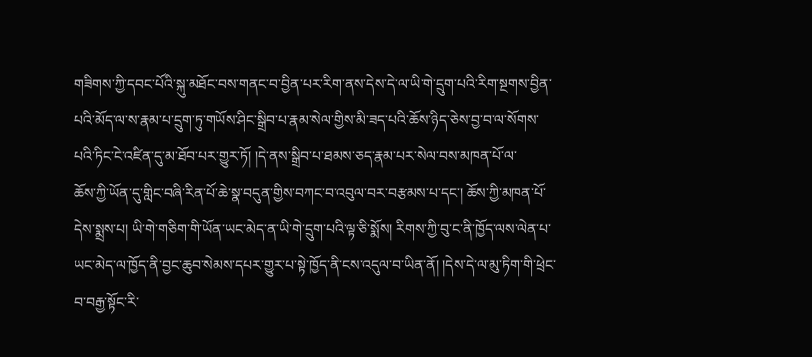གཟིགས་ཀྱི་དབང་པོའི་སྐུ་མཐོང་བས་གནང་བ་བྱིན་པར་རིག་ནས་དེས་དེ་ལ་ཡི་གེ་དྲུག་པའི་རིག་སྔགས་བྱིན་པའི་མོད་ལ་ས་རྣམ་པ་དྲུག་ཏུ་གཡོས་ཤིང་སྒྲིབ་པ་རྣམ་སེལ་གྱིས་མི་ཟད་པའི་ཆོས་ཉིད་ཅེས་བྱ་བ་ལ་སོགས་པའི་ཏིང་ངེ་འཛིན་དུ་མ་ཐོབ་པར་གྱུར་ཏོ། །དེ་ནས་སྒྲིབ་པ་ཐམས་ཅད་རྣམ་པར་སེལ་བས་མཁན་པོ་ལ་
ཆོས་ཀྱི་ཡོན་དུ་གླིང་བཞི་རིན་པོ་ཆེ་སྣ་བདུན་གྱིས་བཀང་བ་འབུལ་བར་བརྩམས་པ་དང་། ཆོས་ཀྱི་མཁན་པོ་དེས་སྨྲས་པ། ཡི་གེ་གཅིག་གི་ཡོན་ཡང་མེད་ན་ཡི་གེ་དྲུག་པའི་ལྟ་ཅི་སྨོས། རིགས་ཀྱི་བུ་ང་ནི་ཁྱོད་ལས་ལེན་པ་ཡང་མེད་ལ་ཁྱོད་ནི་བྱང་ཆུབ་སེམས་དཔར་གྱུར་པ་སྟེ་ཁྱོད་ནི་ངས་འདུལ་བ་ཡིན་ནོ། །དེས་དེ་ལ་མུ་ཏིག་གི་ཕྲེང་བ་བརྒྱ་སྟོང་རི་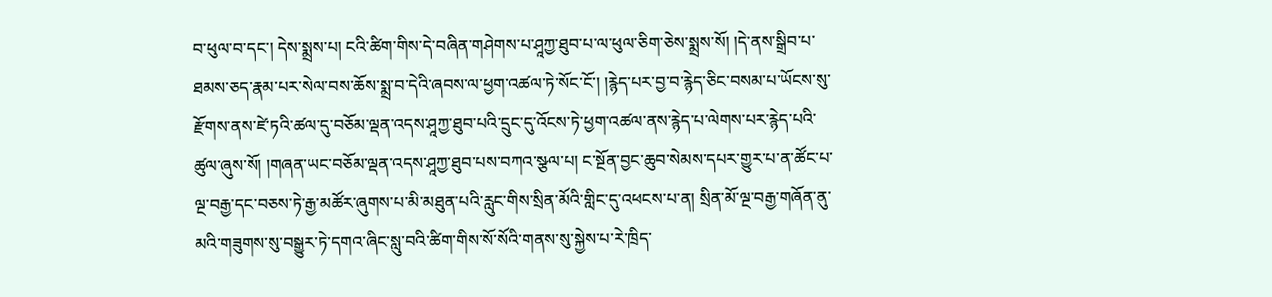བ་ཕུལ་བ་དང་། དེས་སྨྲས་པ། ངའི་ཚིག་གིས་དེ་བཞིན་གཤེགས་པ་ཤཱཀྱ་ཐུབ་པ་ལ་ཕུལ་ཅིག་ཅེས་སྨྲས་སོ། །དེ་ནས་སྒྲིབ་པ་ཐམས་ཅད་རྣམ་པར་སེལ་བས་ཆོས་སྨྲ་བ་དེའི་ཞབས་ལ་ཕྱག་འཚལ་ཏེ་སོང་ངོ་། །རྙེད་པར་བྱ་བ་རྙེད་ཅིང་བསམ་པ་ཡོངས་སུ་རྫོགས་ནས་ཛེ་ཏའི་ཚལ་དུ་བཅོམ་ལྡན་འདས་ཤཱཀྱ་ཐུབ་པའི་དྲུང་དུ་འོངས་ཏེ་ཕྱག་འཚལ་ནས་རྙེད་པ་ལེགས་པར་རྙེད་པའི་ཚུལ་ཞུས་སོ། །གཞན་ཡང་བཅོམ་ལྡན་འདས་ཤཱཀྱ་ཐུབ་པས་བཀའ་སྩལ་པ། ང་སྔོན་བྱང་ཆུབ་སེམས་དཔར་གྱུར་པ་ན་ཚོང་པ་ལྔ་བརྒྱ་དང་བཅས་ཏེ་རྒྱ་མཚོར་ཞུགས་པ་མི་མཐུན་པའི་རླུང་གིས་སྲིན་མོའི་གླིང་དུ་འཕངས་པ་ན། སྲིན་མོ་ལྔ་བརྒྱ་གཞོན་ནུ་མའི་གཟུགས་སུ་བསྒྱུར་ཏེ་དགའ་ཞིང་སླུ་བའི་ཚིག་གིས་སོ་སོའི་གནས་སུ་སྐྱེས་པ་རེ་ཁྲིད་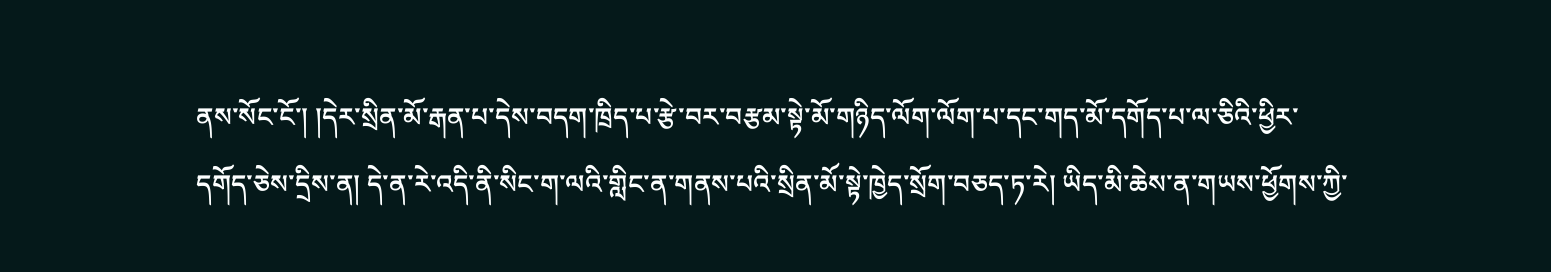ནས་སོང་ངོ་། །དེར་སྲིན་མོ་རྒན་པ་དེས་བདག་ཁྲིད་པ་རྩེ་བར་བརྩམ་སྟེ་མོ་གཉིད་ལོག་ལོག་པ་དང་གད་མོ་དགོད་པ་ལ་ཅིའི་ཕྱིར་དགོད་ཅེས་དྲིས་ན། དེ་ན་རེ་འདི་ནི་སིང་ག་ལའི་གླིང་ན་གནས་པའི་སྲིན་མོ་སྟེ་ཁྱེད་སྲོག་བཅད་ཏ་རེ། ཡིད་མི་ཆེས་ན་གཡས་ཕྱོགས་ཀྱི་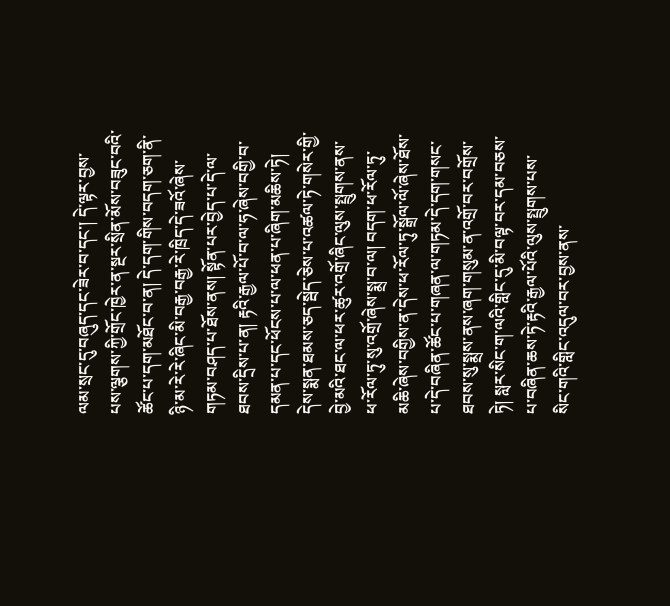ལམ་སྲང་དུ་བཞུད་དང་ཟེར་བ་དང་། དེ་ལྟར་བྱས་
པས་ལྕགས་ཀྱི་གྲོང་ཁྱེར་ན་སྔར་སྲིན་མོས་བཟུང་བའི་ཚོང་པ་དག་མཐོང་བ་ན། དེ་དག་གིས་བདག་ཅག་ནི་ཉི་མ་རེ་རེ་ཞིང་མི་བརྒྱ་བརྒྱ་རེ་ཁྲིད་དེ་ཟའོ་ཞེས་གཏམ་བཤད་པ་ཐོས་ནས། སྟོན་པར་བྱེད་པ་དེ་ལ་ཐབས་དྲིས་པ་ན། རྟའི་རྒྱལ་པོ་བ་ལ་ཧ་ཞེས་བགྱི་བ་དམན་པ་དང་ཕོངས་པ་ལ་ཕན་པ་ཞིག་མཆིས་ཏེ། དེས་སྨན་ཐམས་ཅད་སྦེད་ཅེས་པ་འཚལ་ཏེ་གསེར་གྱི་བྱེ་མའི་ཐང་ལ་ཕར་ཚུར་འགྲོ་ཞིང་ལུས་སྤྲུགས་ནས་ཕ་རོལ་ཏུ་སུ་འགྲོ་ཞེས་སྨྲ་བ་ལ། བདག་ཕ་རོལ་ཏུ་མཆི་ཞེས་བགྱིས་ན་དེས་ཕ་རོལ་ཏུ་སྒྲོལ་ལོ་ཞེས་ཐོས་པ་དེ་བཞིན་ཚོང་པ་གཞན་ལ་གཏམ་དེ་དག་གསང་ཐབས་སུ་སྨྲས་ནས་ཞག་གསུམ་ན་འགྲོ་བར་བགྲོས་ཏེ། སླར་སིང་ག་ལའི་གླིང་དུ་མི་བལྟ་བར་དམ་བཅས་པ་བཞིན་ཆས་ཏེ་རྟའི་རྒྱལ་པོའི་ལུས་སྤྲུགས་པས་སིང་གའི་གླིང་འདུལ་བར་བྱས་ནས་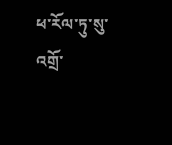ཕ་རོལ་ཏུ་སུ་འགྲོ་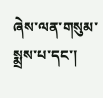ཞེས་ལན་གསུམ་སྨྲས་པ་དང་།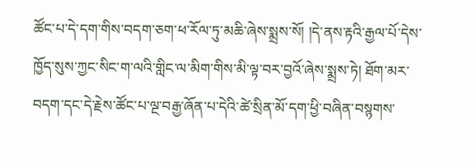ཚོང་པ་དེ་དག་གིས་བདག་ཅག་ཕ་རོལ་ཏུ་མཆི་ཞེས་སྨྲས་སོ། །དེ་ནས་རྟའི་རྒྱལ་པོ་དེས་ཁྱོད་སུས་ཀྱང་སིང་ག་ལའི་གླིང་ལ་མིག་གིས་མི་ལྟ་བར་བྱའོ་ཞེས་སྨྲས་ཏེ། ཐོག་མར་བདག་དང་དེ་རྗེས་ཚོང་པ་ལྔ་བརྒྱ་ཞོན་པ་དེའི་ཚེ་སྲིན་མོ་དག་ཕྱི་བཞིན་བསྙགས་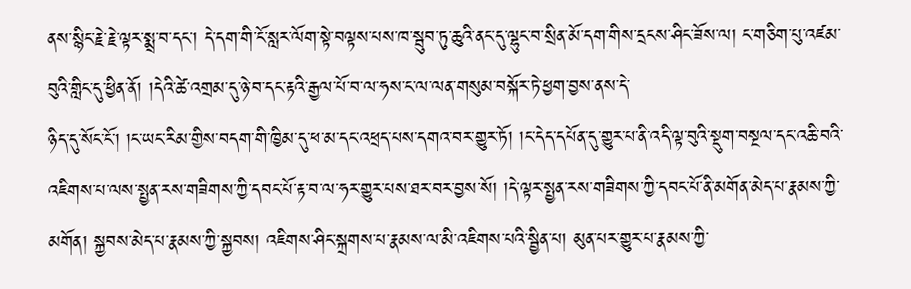ནས་སྙིང་རྗེ་རྗེ་ལྟར་སྨྲ་བ་དང་། དེ་དག་གི་ངོ་སླར་ལོག་སྟེ་བལྟས་པས་ཁ་སྦུབ་ཏུ་ཆུའི་ནང་དུ་ལྷུང་བ་སྲིན་མོ་དག་གིས་དྲངས་ཤིང་ཟོས་ལ། ང་གཅིག་པུ་འཛམ་བུའི་གླིང་དུ་ཕྱིན་ནོ། །དེའི་ཚེ་འགྲམ་དུ་ཉེ་བ་དང་རྟའི་རྒྱལ་པོ་བ་ལ་ཧས་ང་ལ་ལན་གསུམ་བསྐོར་ཏེ་ཕྱག་བྱས་ནས་དེ་
ཉིད་དུ་སོང་ངོ་། །ང་ཡང་རིམ་གྱིས་བདག་གི་ཁྱིམ་དུ་ཕ་མ་དང་འཕྲད་པས་དགའ་བར་གྱུར་ཏོ། །ང་དེད་དཔོན་དུ་གྱུར་པ་ནི་འདི་ལྟ་བུའི་སྡུག་བསྔལ་དང་འཆི་བའི་འཇིགས་པ་ལས་སྤྱན་རས་གཟིགས་ཀྱི་དབང་པོ་རྟ་བ་ལ་ཧར་གྱུར་པས་ཐར་བར་བྱས་སོ། །དེ་ལྟར་སྤྱན་རས་གཟིགས་ཀྱི་དབང་པོ་ནི་མགོན་མེད་པ་རྣམས་ཀྱི་མགོན། སྐྱབས་མེད་པ་རྣམས་ཀྱི་སྐྱབས། འཇིགས་ཤིང་སྐྲགས་པ་རྣམས་ལ་མི་འཇིགས་པའི་སྦྱིན་པ། མུན་པར་གྱུར་པ་རྣམས་ཀྱི་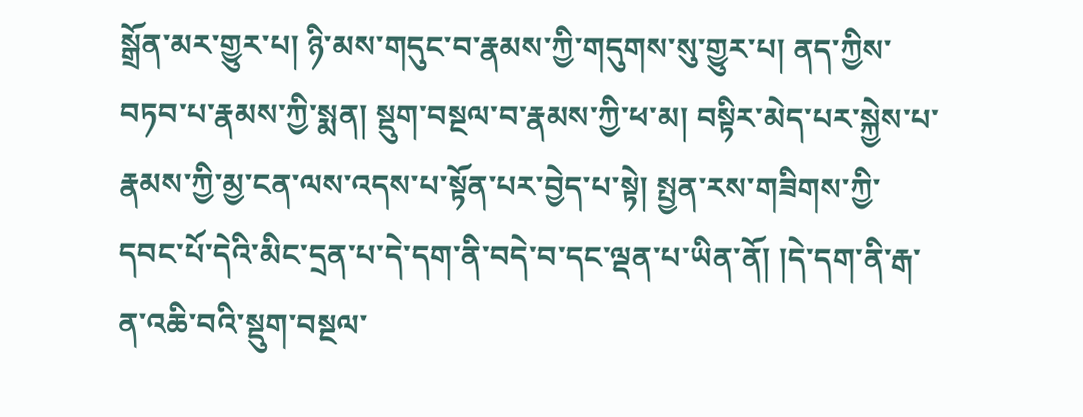སྒྲོན་མར་གྱུར་པ། ཉི་མས་གདུང་བ་རྣམས་ཀྱི་གདུགས་སུ་གྱུར་པ། ནད་ཀྱིས་བཏབ་པ་རྣམས་ཀྱི་སྨན། སྡུག་བསྔལ་བ་རྣམས་ཀྱི་ཕ་མ། བསྟིར་མེད་པར་སྐྱེས་པ་རྣམས་ཀྱི་མྱ་ངན་ལས་འདས་པ་སྟོན་པར་བྱེད་པ་སྟེ། སྤྱན་རས་གཟིགས་ཀྱི་དབང་པོ་དེའི་མིང་དྲན་པ་དེ་དག་ནི་བདེ་བ་དང་ལྡན་པ་ཡིན་ནོ། །དེ་དག་ནི་རྒ་ན་འཆི་བའི་སྡུག་བསྔལ་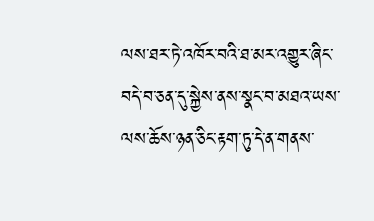ལས་ཐར་ཏེ་འཁོར་བའི་ཐ་མར་འགྱུར་ཞིང་བདེ་བ་ཅན་དུ་སྐྱེས་ནས་སྣང་བ་མཐའ་ཡས་ལས་ཆོས་ཉན་ཅིང་རྟག་ཏུ་དེ་ན་གནས་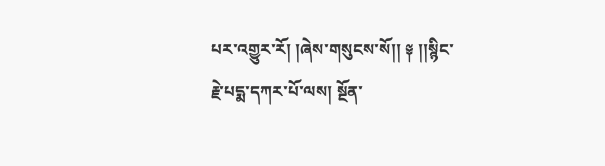པར་འགྱུར་རོ། །ཞེས་གསུངས་སོ།། ༈ །།སྙིང་རྗེ་པདྨ་དཀར་པོ་ལས། སྔོན་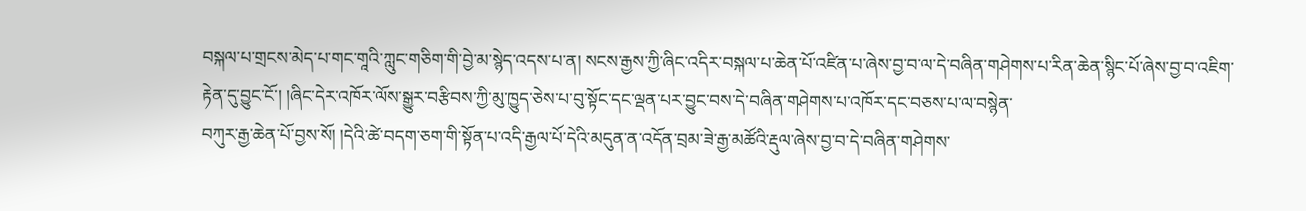བསྐལ་པ་གྲངས་མེད་པ་གང་གཱའི་ཀླུང་གཅིག་གི་བྱེ་མ་སྙེད་འདས་པ་ན། སངས་རྒྱས་ཀྱི་ཞིང་འདིར་བསྐལ་པ་ཆེན་པོ་འཛིན་པ་ཞེས་བྱ་བ་ལ་དེ་བཞིན་གཤེགས་པ་རིན་ཆེན་སྙིང་པོ་ཞེས་བྱ་བ་འཇིག་རྟེན་དུ་བྱུང་ངོ་། །ཞིང་དེར་འཁོར་ལོས་སྒྱུར་བརྩིབས་ཀྱི་མུ་ཁྱུད་ཅེས་པ་བུ་སྟོང་དང་ལྡན་པར་བྱུང་བས་དེ་བཞིན་གཤེགས་པ་འཁོར་དང་བཅས་པ་ལ་བསྙེན་
བཀུར་རྒྱ་ཆེན་པོ་བྱས་སོ། །དེའི་ཚེ་བདག་ཅག་གི་སྟོན་པ་འདི་རྒྱལ་པོ་དེའི་མདུན་ན་འདོན་བྲམ་ཟེ་རྒྱ་མཚོའི་རྡུལ་ཞེས་བྱ་བ་དེ་བཞིན་གཤེགས་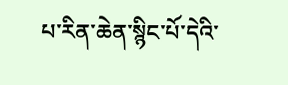པ་རིན་ཆེན་སྙིང་པོ་དེའི་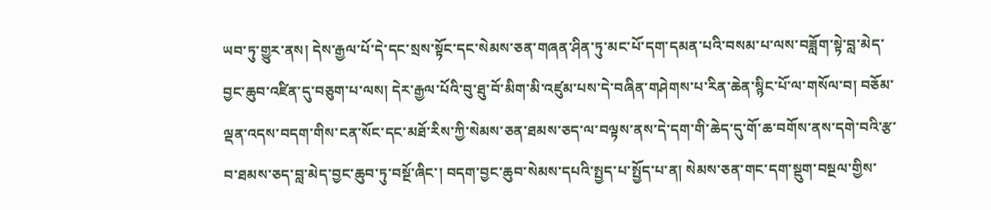ཡབ་ཏུ་གྱུར་ནས། དེས་རྒྱལ་པོ་དེ་དང་སྲས་སྟོང་དང་སེམས་ཅན་གཞན་ཤིན་ཏུ་མང་པོ་དག་དམན་པའི་བསམ་པ་ལས་བཟློག་སྟེ་བླ་མེད་བྱང་ཆུབ་འཛིན་དུ་བཅུག་པ་ལས། དེར་རྒྱལ་པོའི་བུ་ཐུ་བོ་མིག་མི་འཛུམ་པས་དེ་བཞིན་གཤེགས་པ་རིན་ཆེན་སྙིང་པོ་ལ་གསོལ་བ། བཅོམ་ལྡན་འདས་བདག་གིས་ངན་སོང་དང་མཐོ་རིས་ཀྱི་སེམས་ཅན་ཐམས་ཅད་ལ་བལྟས་ནས་དེ་དག་གི་ཆེད་དུ་གོ་ཆ་བགོས་ནས་དགེ་བའི་རྩ་བ་ཐམས་ཅད་བླ་མེད་བྱང་ཆུབ་ཏུ་བསྔོ་ཞིང་། བདག་བྱང་ཆུབ་སེམས་དཔའི་སྤྱད་པ་སྤྱོད་པ་ན། སེམས་ཅན་གང་དག་སྡུག་བསྔལ་གྱིས་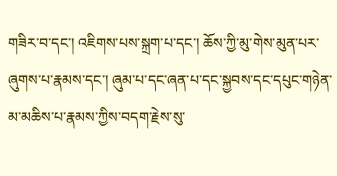གཟིར་བ་དང་། འཇིགས་པས་སྐྲག་པ་དང་། ཆོས་ཀྱི་མུ་གེས་མུན་པར་ཞུགས་པ་རྣམས་དང་། ཞུམ་པ་དང་ཞན་པ་དང་སྐྱབས་དང་དཔུང་གཉེན་མ་མཆིས་པ་རྣམས་ཀྱིས་བདག་རྗེས་སུ་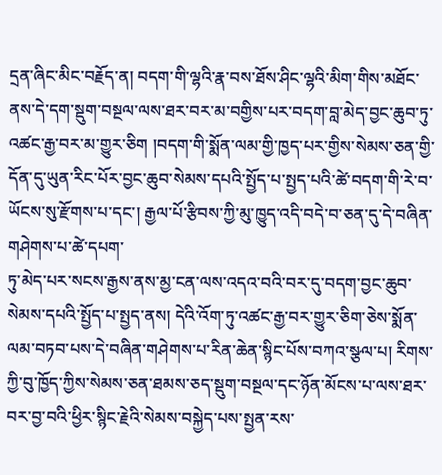དྲན་ཞིང་མིང་བརྗོད་ན། བདག་གི་ལྷའི་རྣ་བས་ཐོས་ཤིང་ལྷའི་མིག་གིས་མཐོང་ནས་དེ་དག་སྡུག་བསྔལ་ལས་ཐར་བར་མ་བགྱིས་པར་བདག་བླ་མེད་བྱང་ཆུབ་ཏུ་འཚང་རྒྱ་བར་མ་གྱུར་ཅིག །བདག་གི་སྨོན་ལམ་གྱི་ཁྱད་པར་གྱིས་སེམས་ཅན་གྱི་དོན་དུ་ཡུན་རིང་པོར་བྱང་ཆུབ་སེམས་དཔའི་སྤྱོད་པ་སྤྱད་པའི་ཚེ་བདག་གི་རེ་བ་ཡོངས་སུ་རྫོགས་པ་དང་། རྒྱལ་པོ་རྩིབས་ཀྱི་མུ་ཁྱུད་འདི་བདེ་བ་ཅན་དུ་དེ་བཞིན་གཤེགས་པ་ཚེ་དཔག་
ཏུ་མེད་པར་སངས་རྒྱས་ནས་མྱ་ངན་ལས་འདའ་བའི་བར་དུ་བདག་བྱང་ཆུབ་སེམས་དཔའི་སྤྱོད་པ་སྤྱད་ནས། དེའི་འོག་ཏུ་འཚང་རྒྱ་བར་གྱུར་ཅིག་ཅེས་སྨོན་ལམ་བཏབ་པས་དེ་བཞིན་གཤེགས་པ་རིན་ཆེན་སྙིང་པོས་བཀའ་སྩལ་པ། རིགས་ཀྱི་བུ་ཁྱོད་ཀྱིས་སེམས་ཅན་ཐམས་ཅད་སྡུག་བསྔལ་དང་ཉོན་མོངས་པ་ལས་ཐར་བར་བྱ་བའི་ཕྱིར་སྙིང་རྗེའི་སེམས་བསྐྱེད་པས་སྤྱན་རས་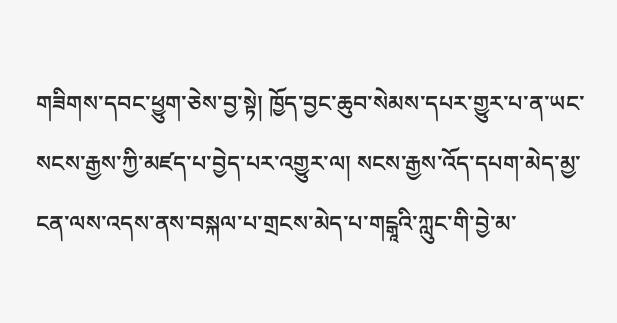གཟིགས་དབང་ཕྱུག་ཅེས་བྱ་སྟེ། ཁྱོད་བྱང་ཆུབ་སེམས་དཔར་གྱུར་པ་ན་ཡང་སངས་རྒྱས་ཀྱི་མཛད་པ་བྱེད་པར་འགྱུར་ལ། སངས་རྒྱས་འོད་དཔག་མེད་མྱ་ངན་ལས་འདས་ནས་བསྐལ་པ་གྲངས་མེད་པ་གངྒཱའི་ཀླུང་གི་བྱེ་མ་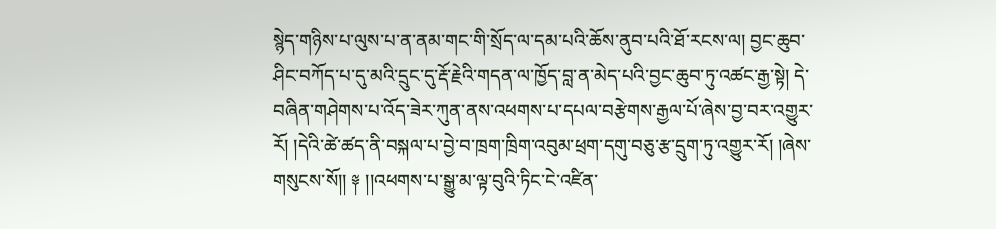སྙེད་གཉིས་པ་ལུས་པ་ན་ནམ་གང་གི་སྲོད་ལ་དམ་པའི་ཆོས་ནུབ་པའི་ཐོ་རངས་ལ། བྱང་ཆུབ་ཤིང་བཀོད་པ་དུ་མའི་དྲུང་དུ་རྡོ་རྗེའི་གདན་ལ་ཁྱོད་བླ་ན་མེད་པའི་བྱང་ཆུབ་ཏུ་འཚང་རྒྱ་སྟེ། དེ་བཞིན་གཤེགས་པ་འོད་ཟེར་ཀུན་ནས་འཕགས་པ་དཔལ་བརྩེགས་རྒྱལ་པོ་ཞེས་བྱ་བར་འགྱུར་རོ། །དེའི་ཚེ་ཚད་ནི་བསྐལ་པ་བྱེ་བ་ཁྲག་ཁྲིག་འབུམ་ཕྲག་དགུ་བཅུ་རྩ་དྲུག་ཏུ་འགྱུར་རོ། །ཞེས་གསུངས་སོ།། ༈ །།འཕགས་པ་སྒྱུ་མ་ལྟ་བུའི་ཏིང་ངེ་འཛིན་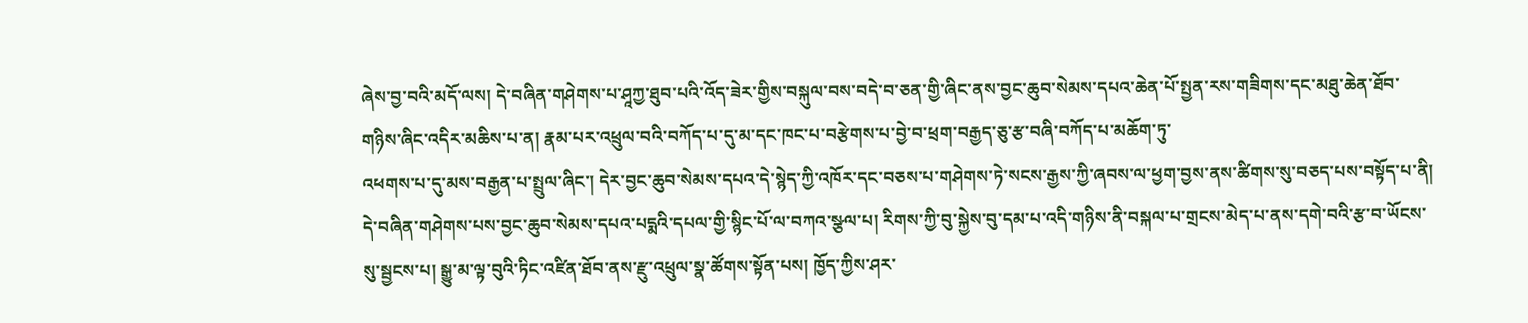ཞེས་བྱ་བའི་མདོ་ལས། དེ་བཞིན་གཤེགས་པ་ཤཱཀྱ་ཐུབ་པའི་འོད་ཟེར་གྱིས་བསྐུལ་བས་བདེ་བ་ཅན་གྱི་ཞིང་ནས་བྱང་ཆུབ་སེམས་དཔའ་ཆེན་པོ་སྤྱན་རས་གཟིགས་དང་མཐུ་ཆེན་ཐོབ་གཉིས་ཞིང་འདིར་མཆིས་པ་ན། རྣམ་པར་འཕྲུལ་བའི་བཀོད་པ་དུ་མ་དང་ཁང་པ་བརྩེགས་པ་བྱེ་བ་ཕྲག་བརྒྱད་ཅུ་རྩ་བཞི་བཀོད་པ་མཆོག་ཏུ་
འཕགས་པ་དུ་མས་བརྒྱན་པ་སྤྲུལ་ཞིང་། དེར་བྱང་ཆུབ་སེམས་དཔའ་དེ་སྙེད་ཀྱི་འཁོར་དང་བཅས་པ་གཤེགས་ཏེ་སངས་རྒྱས་ཀྱི་ཞབས་ལ་ཕྱག་བྱས་ནས་ཚིགས་སུ་བཅད་པས་བསྟོད་པ་ནི། དེ་བཞིན་གཤེགས་པས་བྱང་ཆུབ་སེམས་དཔའ་པདྨའི་དཔལ་གྱི་སྙིང་པོ་ལ་བཀའ་སྩལ་པ། རིགས་ཀྱི་བུ་སྐྱེས་བུ་དམ་པ་འདི་གཉིས་ནི་བསྐལ་པ་གྲངས་མེད་པ་ནས་དགེ་བའི་རྩ་བ་ཡོངས་སུ་སྦྱངས་པ། སྒྱུ་མ་ལྟ་བུའི་ཏིང་འཛིན་ཐོབ་ནས་རྫུ་འཕྲུལ་སྣ་ཚོགས་སྟོན་པས། ཁྱོད་ཀྱིས་ཤར་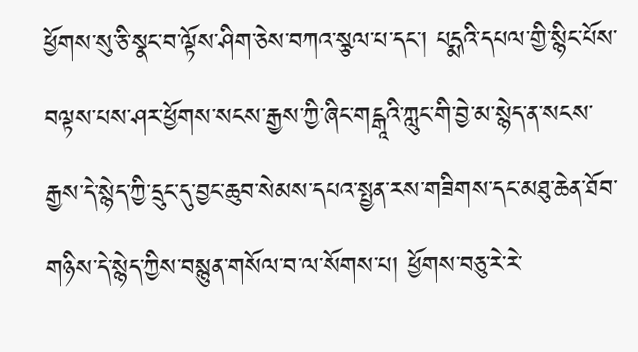ཕྱོགས་སུ་ཅི་སྣང་བ་ལྟོས་ཤིག་ཅེས་བཀའ་སྩལ་པ་དང་། པདྨའི་དཔལ་གྱི་སྙིང་པོས་བལྟས་པས་ཤར་ཕྱོགས་སངས་རྒྱས་ཀྱི་ཞིང་གངྒཱའི་ཀླུང་གི་བྱེ་མ་སྙེད་ན་སངས་རྒྱས་དེ་སྙེད་ཀྱི་དྲུང་དུ་བྱང་ཆུབ་སེམས་དཔའ་སྤྱན་རས་གཟིགས་དང་མཐུ་ཆེན་ཐོབ་གཉིས་དེ་སྙེད་ཀྱིས་བསྙུན་གསོལ་བ་ལ་སོགས་པ། ཕྱོགས་བཅུ་རེ་རེ་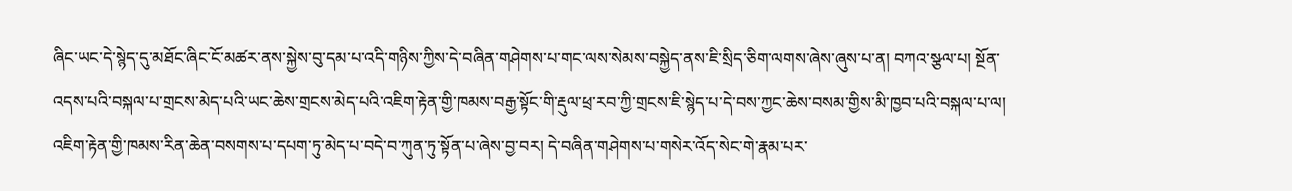ཞིང་ཡང་དེ་སྙེད་དུ་མཐོང་ཞིང་ངོ་མཚར་ནས་སྐྱེས་བུ་དམ་པ་འདི་གཉིས་ཀྱིས་དེ་བཞིན་གཤེགས་པ་གང་ལས་སེམས་བསྐྱེད་ནས་ཇི་སྲིད་ཅིག་ལགས་ཞེས་ཞུས་པ་ན། བཀའ་སྩལ་པ། སྔོན་འདས་པའི་བསྐལ་པ་གྲངས་མེད་པའི་ཡང་ཆེས་གྲངས་མེད་པའི་འཇིག་རྟེན་གྱི་ཁམས་བརྒྱ་སྟོང་གི་རྡུལ་ཕྲ་རབ་ཀྱི་གྲངས་ཇི་སྙེད་པ་དེ་བས་ཀྱང་ཆེས་བསམ་གྱིས་མི་ཁྱབ་པའི་བསྐལ་པ་ལ། འཇིག་རྟེན་གྱི་ཁམས་རིན་ཆེན་བསགས་པ་དཔག་ཏུ་མེད་པ་བདེ་བ་ཀུན་ཏུ་སྟོན་པ་ཞེས་བྱ་བར། དེ་བཞིན་གཤེགས་པ་གསེར་འོད་སེང་གེ་རྣམ་པར་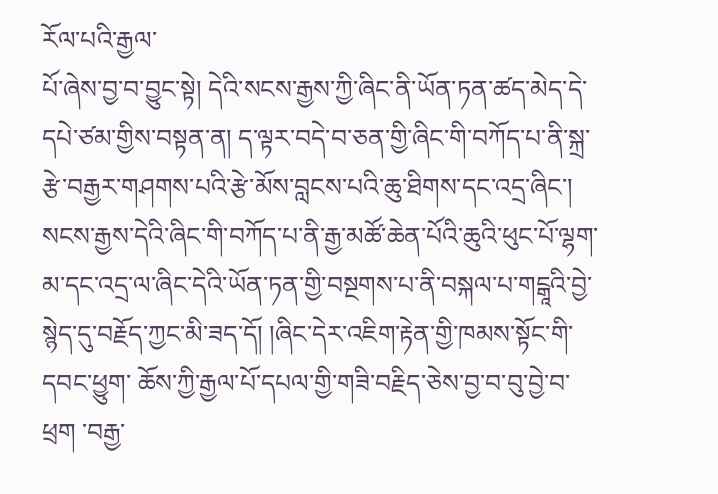རོལ་པའི་རྒྱལ་
པོ་ཞེས་བྱ་བ་བྱུང་སྟེ། དེའི་སངས་རྒྱས་ཀྱི་ཞིང་ནི་ཡོན་ཏན་ཚད་མེད་དེ་དཔེ་ཙམ་གྱིས་བསྟན་ན། ད་ལྟར་བདེ་བ་ཅན་གྱི་ཞིང་གི་བཀོད་པ་ནི་སྐྲ་རྩེ་བརྒྱར་གཤགས་པའི་རྩེ་མོས་བླངས་པའི་ཆུ་ཐིགས་དང་འདྲ་ཞིང་། སངས་རྒྱས་དེའི་ཞིང་གི་བཀོད་པ་ནི་རྒྱ་མཚོ་ཆེན་པོའི་ཆུའི་ཕུང་པོ་ལྷག་མ་དང་འདྲ་ལ་ཞིང་དེའི་ཡོན་ཏན་གྱི་བསྔགས་པ་ནི་བསྐལ་པ་གངྒཱའི་བྱེ་སྙེད་དུ་བརྗོད་ཀྱང་མི་ཟད་དོ། །ཞིང་དེར་འཇིག་རྟེན་གྱི་ཁམས་སྟོང་གི་དབང་ཕྱུག་ ཆོས་ཀྱི་རྒྱལ་པོ་དཔལ་གྱི་གཟི་བརྗིད་ཅེས་བྱ་བ་བུ་བྱེ་བ་ཕྲག ་བརྒྱ་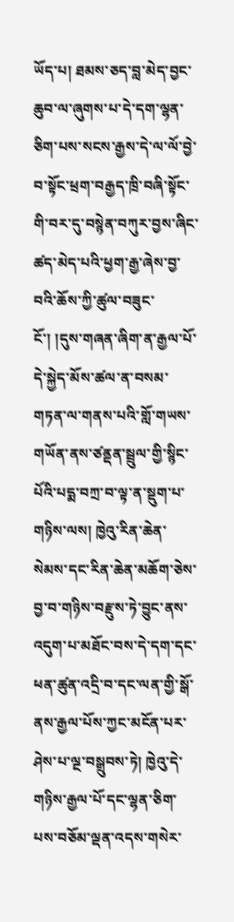ཡོད་པ། ཐམས་ཅད་བླ་མེད་བྱང་ཆུབ་ལ་ཞུགས་པ་དེ་དག་ལྷན་ཅིག་པས་སངས་རྒྱས་དེ་ལ་ལོ་བྱེ་བ་སྟོང་ཕྲག་བརྒྱད་ཁྲི་བཞི་སྟོང་གི་བར་དུ་བསྙེན་བཀུར་བྱས་ཞིང་ཚད་མེད་པའི་ཕྱག་རྒྱ་ཞེས་བྱ་བའི་ཆོས་ཀྱི་ཚུལ་བཟུང་ངོ་། །དུས་གཞན་ཞིག་ན་རྒྱལ་པོ་དེ་སྐྱེད་མོས་ཚལ་ན་བསམ་གཏན་ལ་གནས་པའི་གློ་གཡས་གཡོན་ནས་ཙནྡན་སྦྲུལ་གྱི་སྙིང་པོའི་པདྨ་བཀྲ་བ་ལྟ་ན་སྡུག་པ་གཉིས་ལས། ཁྱེའུ་རིན་ཆེན་སེམས་དང་རིན་ཆེན་མཆོག་ཅེས་བྱ་བ་གཉིས་བརྫུས་ཏེ་བྱུང་ནས་འདུག་པ་མཐོང་བས་དེ་དག་དང་ཕན་ཚུན་འདྲི་བ་དང་ལན་གྱི་སྒོ་ནས་རྒྱལ་པོས་ཀྱང་མངོན་པར་ཤེས་པ་ལྔ་བསྒྲུབས་ཏེ། ཁྱེའུ་དེ་གཉིས་རྒྱལ་པོ་དང་ལྷན་ཅིག་པས་བཅོམ་ལྡན་འདས་གསེར་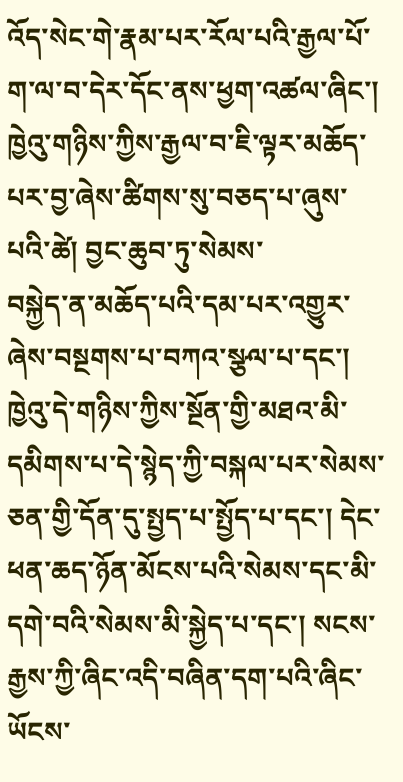འོད་སེང་གེ་རྣམ་པར་རོལ་པའི་རྒྱལ་པོ་ག་ལ་བ་དེར་དོང་ནས་ཕྱག་འཚལ་ཞིང་། ཁྱེའུ་གཉིས་ཀྱིས་རྒྱལ་བ་ཇི་ལྟར་མཆོད་པར་བྱ་ཞེས་ཚིགས་སུ་བཅད་པ་ཞུས་པའི་ཚེ། བྱང་ཆུབ་ཏུ་སེམས་
བསྐྱེད་ན་མཆོད་པའི་དམ་པར་འགྱུར་ཞེས་བསྔགས་པ་བཀའ་སྩལ་པ་དང་། ཁྱེའུ་དེ་གཉིས་ཀྱིས་སྔོན་གྱི་མཐའ་མི་དམིགས་པ་དེ་སྙེད་ཀྱི་བསྐལ་པར་སེམས་ཅན་གྱི་དོན་དུ་སྤྱད་པ་སྤྱོད་པ་དང་། དེང་ཕན་ཆད་ཉོན་མོངས་པའི་སེམས་དང་མི་དགེ་བའི་སེམས་མི་སྐྱེད་པ་དང་། སངས་རྒྱས་ཀྱི་ཞིང་འདི་བཞིན་དག་པའི་ཞིང་ཡོངས་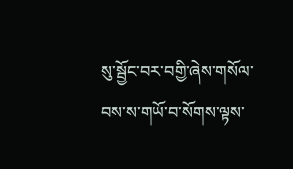སུ་སྦྱོང་བར་བགྱི་ཞེས་གསོལ་བས་ས་གཡོ་བ་སོགས་ལྟས་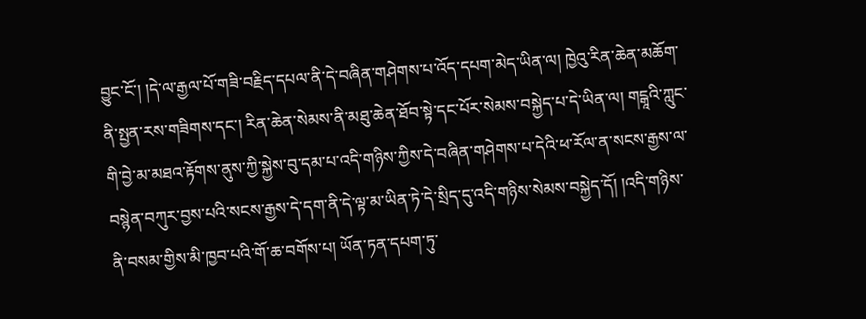བྱུང་ངོ་། །དེ་ལ་རྒྱལ་པོ་གཟི་བརྗིད་དཔལ་ནི་དེ་བཞིན་གཤེགས་པ་འོད་དཔག་མེད་ཡིན་ལ། ཁྱེའུ་རིན་ཆེན་མཆོག་ནི་སྤྱན་རས་གཟིགས་དང་། རིན་ཆེན་སེམས་ནི་མཐུ་ཆེན་ཐོབ་སྟེ་དང་པོར་སེམས་བསྐྱེད་པ་དེ་ཡིན་ལ། གངྒཱའི་ཀླུང་གི་བྱེ་མ་མཐའ་རྟོགས་ནུས་ཀྱི་སྐྱེས་བུ་དམ་པ་འདི་གཉིས་ཀྱིས་དེ་བཞིན་གཤེགས་པ་དེའི་ཕ་རོལ་ན་སངས་རྒྱས་ལ་བསྙེན་བཀུར་བྱས་པའི་སངས་རྒྱས་དེ་དག་ནི་དེ་ལྟ་མ་ཡིན་ཏེ་དེ་སྲིད་དུ་འདི་གཉིས་སེམས་བསྐྱེད་དོ། །འདི་གཉིས་ནི་བསམ་གྱིས་མི་ཁྱབ་པའི་གོ་ཆ་བགོས་པ། ཡོན་ཏན་དཔག་ཏུ་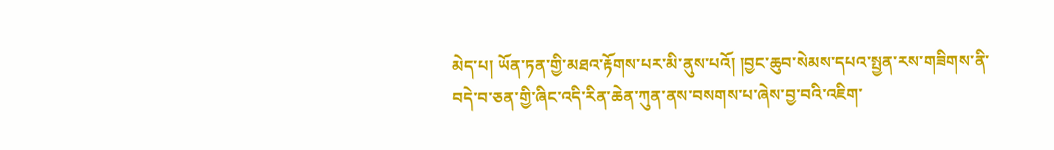མེད་པ། ཡོན་ཏན་གྱི་མཐའ་རྟོགས་པར་མི་ནུས་པའོ། །བྱང་ཆུབ་སེམས་དཔའ་སྤྱན་རས་གཟིགས་ནི་བདེ་བ་ཅན་གྱི་ཞིང་འདི་རིན་ཆེན་ཀུན་ནས་བསགས་པ་ཞེས་བྱ་བའི་འཇིག་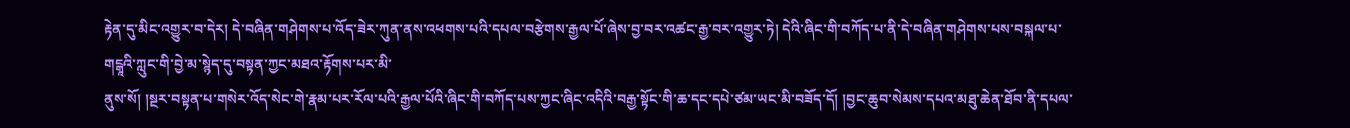རྟེན་དུ་མིང་འགྱུར་བ་དེར། དེ་བཞིན་གཤེགས་པ་འོད་ཟེར་ཀུན་ནས་འཕགས་པའི་དཔལ་བརྩེགས་རྒྱལ་པོ་ཞེས་བྱ་བར་འཚང་རྒྱ་བར་འགྱུར་ཏེ། དེའི་ཞིང་གི་བཀོད་པ་ནི་དེ་བཞིན་གཤེགས་པས་བསྐལ་པ་གངྒཱའི་ཀླུང་གི་བྱེ་མ་སྙེད་དུ་བསྟན་ཀྱང་མཐའ་རྟོགས་པར་མི་
ནུས་སོ། །སྔར་བསྟན་པ་གསེར་འོད་སེང་གེ་རྣམ་པར་རོལ་པའི་རྒྱལ་པོའི་ཞིང་གི་བཀོད་པས་ཀྱང་ཞིང་འདིའི་བརྒྱ་སྟོང་གི་ཆ་དང་དཔེ་ཙམ་ཡང་མི་བཟོད་དོ། །བྱང་ཆུབ་སེམས་དཔའ་མཐུ་ཆེན་ཐོབ་ནི་དཔལ་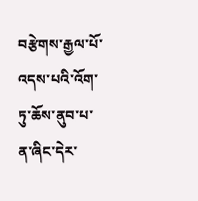བརྩེགས་རྒྱལ་པོ་འདས་པའི་འོག་ཏུ་ཆོས་ནུབ་པ་ན་ཞིང་དེར་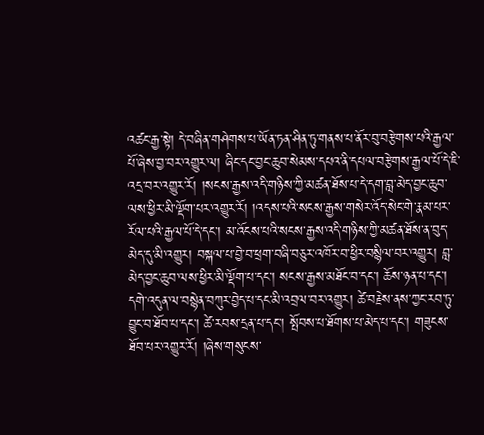འཚང་རྒྱ་སྟེ། དེ་བཞིན་གཤེགས་པ་ཡོན་ཏན་ཤིན་ཏུ་གནས་པ་ནོར་བུ་བརྩེགས་པའི་རྒྱལ་པོ་ཞེས་བྱ་བར་འགྱུར་ལ། ཞིང་དང་བྱང་ཆུབ་སེམས་དཔའ་ནི་དཔལ་བརྩེགས་རྒྱལ་པོ་དེ་ཇི་འདྲ་བར་འགྱུར་རོ། །སངས་རྒྱས་འདི་གཉིས་ཀྱི་མཚན་ཐོས་པ་དེ་དག་བླ་མེད་བྱང་ཆུབ་ལས་ཕྱིར་མི་ལྡོག་པར་འགྱུར་རོ། །འདས་པའི་སངས་རྒྱས་གསེར་འོད་སེང་གེ་རྣམ་པར་རོལ་པའི་རྒྱལ་པོ་དེ་དང་། མ་འོངས་པའི་སངས་རྒྱས་འདི་གཉིས་ཀྱི་མཚན་ཐོས་ན་བུད་མེད་དུ་མི་འགྱུར། བསྐལ་པ་བྱེ་བ་ཕྲག་བཞི་བཅུར་འཁོར་བ་ཕྱིར་བསྙིལ་བར་འགྱུར། བླ་མེད་བྱང་ཆུབ་ལས་ཕྱིར་མི་ལྡོག་པ་དང་། སངས་རྒྱས་མཐོང་བ་དང་། ཆོས་ཉན་པ་དང་། དགེ་འདུན་ལ་བསྙེན་བཀུར་བྱེད་པ་དང་མི་འབྲལ་བར་འགྱུར། ཚེ་བརྗེས་ནས་ཀྱང་རབ་ཏུ་བྱུང་བ་ཐོབ་པ་དང་། ཚེ་རབས་དྲན་པ་དང་། སྤོབས་པ་ཐོགས་པ་མེད་པ་དང་། གཟུངས་ཐོབ་པར་འགྱུར་རོ། །ཞེས་གསུངས་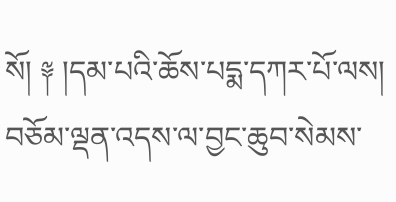སོ། ༈ །དམ་པའི་ཆོས་པདྨ་དཀར་པོ་ལས། བཅོམ་ལྡན་འདས་ལ་བྱང་ཆུབ་སེམས་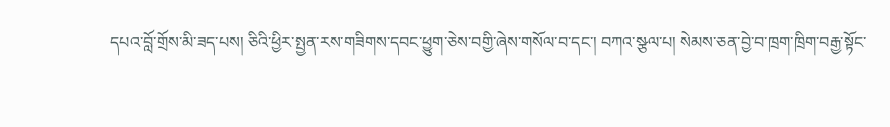དཔའ་བློ་གྲོས་མི་ཟད་པས། ཅིའི་ཕྱིར་སྤྱན་རས་གཟིགས་དབང་ཕྱུག་ཅེས་བགྱི་ཞེས་གསོལ་བ་དང་། བཀའ་སྩལ་པ། སེམས་ཅན་བྱེ་བ་ཁྲག་ཁྲིག་བརྒྱ་སྟོང་